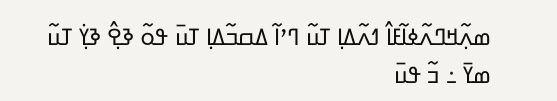ߘߍ߲߬ߞߣߍ߬ߦߊ߬ߓߊ߮ ߗߍ߬ߡߊ߲ ߠߎ߬ ߣߴߊ߬ ߡߛߏ߬ߡߊ߲ ߠߎ߫ ߟߋ߬ ߢߐ߲߮ ߢߌ߲߭ ߠߎ߬ ߘߌ߫ ߸ ߏ߬ ߟߎ߫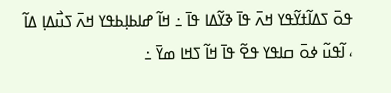ߟߋ߫ ߖߡߊ߬ߙߌ߬ߟߌ ߞߍ߫ ߟߊ߫ ߢߌ߬ߡߊ ߟߊ߫ ߸ ߞߊ߬ ߝߊߕߊ߲ߕߟߌ ߞߍ߫ ߖߎ߯ߡߊ߲ ߡߊ߬ ، ߊ߬ߟߎ߬ ߦߋ߫ ߛߊߟߌ ߟߐ߬ ߟߊ߫ ߞߊ߬ ߖߞߊ ߘߌ߫ ߸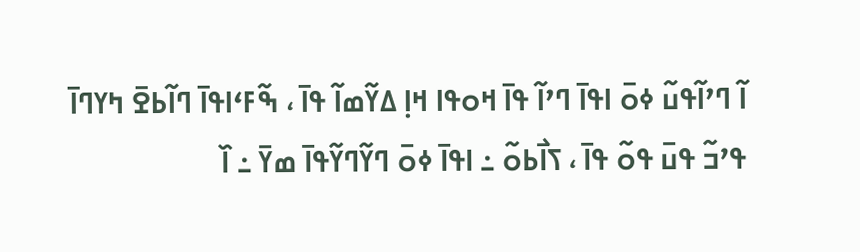ߊ߬ ߣߴߊ߬ߟߎ߬ ߦߋ߫ ߊߟߊ߫ ߣߴߊ߬ ߟߊ߫ ߞߋߟߊ ߞߊ߲ ߡߌ߬ߘߊ߬ ߟߊ߫ ، ߒ߬ߓߵߊߟߊ߫ ߣߊ߬ߕߐ߫ ߤߌߣߊ߫ ߟߴߏ߬ ߟߎ߫ ߟߋ߬ ߟߊ߫ ، ߖߊ߯ߕߋ߬ ߸ ߊߟߊ߫ ߦߋ߫ ߣߌ߬ߣߌ߬ߟߊ߫ ߘߌ߫ ߸ ߊ߰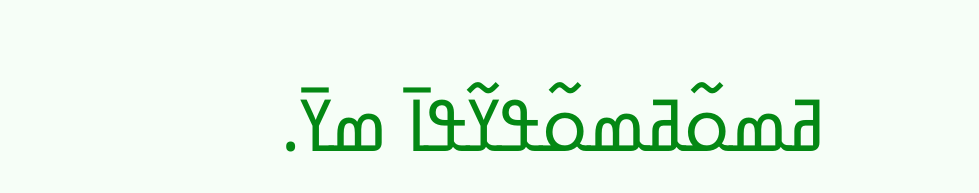ߥߘߋ߬ߥߘߋ߬ߟߌ߬ߟߊ߫ ߘߌ߫.